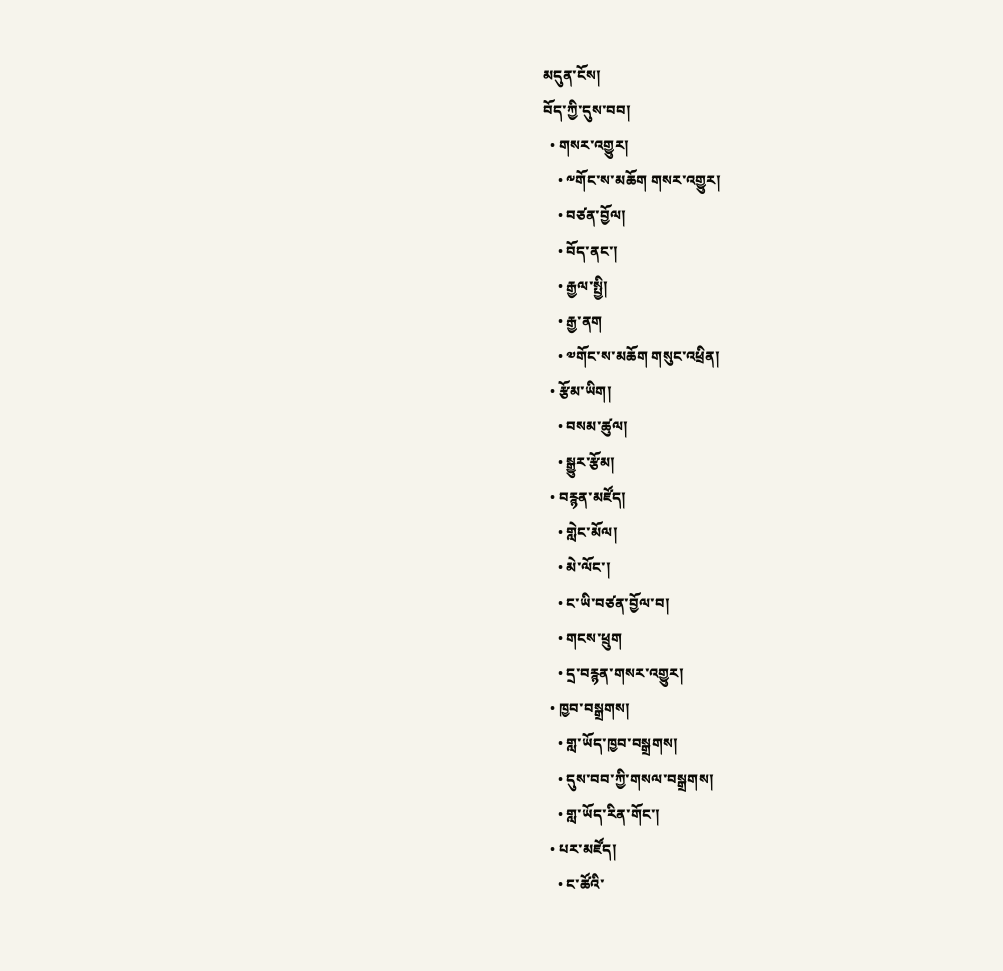མདུན་ངོས།
བོད་ཀྱི་དུས་བབ།
  • གསར་འགྱུར།
    • ༸གོང་ས་མཆོག གསར་འགྱུར།
    • བཙན་བྱོལ།
    • བོད་ནང་།
    • རྒྱལ་སྤྱི།
    • རྒྱ་ནག
    • ༧གོང་ས་མཆོག གསུང་འཕྲིན།
  • རྩོམ་ཡིག།
    • བསམ་ཚུལ།
    • སྒྱུར་རྩོམ།
  • བརྙན་མཛོད།
    • གླེང་མོལ།
    • མེ་ལོང་།
    • ང་ཡི་བཙན་བྱོལ་བ།
    • གངས་ཕྲུག
    • དྲ་བརྙན་གསར་འགྱུར།
  • ཁྱབ་བསྒྲགས།
    • གླ་ཡོད་ཁྱབ་བསྒྲགས།
    • དུས་བབ་ཀྱི་གསལ་བསྒྲགས།
    • གླ་ཡོད་རིན་གོང་།
  • པར་མཛོད།
    • ང་ཚོའི་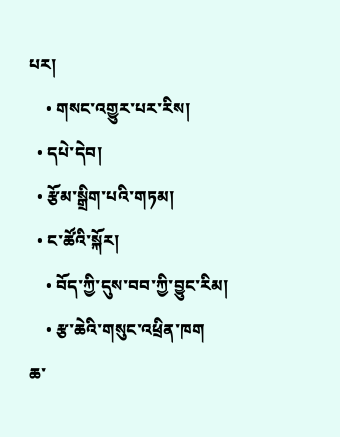པར།
    • གསང་འགྱུར་པར་རིས།
  • དཔེ་དེབ།
  • རྩོམ་སྒྲིག་པའི་གཏམ།
  • ང་ཚོའི་སྐོར།
    • བོད་ཀྱི་དུས་བབ་ཀྱི་བྱུང་རིམ།
    • རྩ་ཆེའི་གསུང་འཕྲིན་ཁག
ཆ་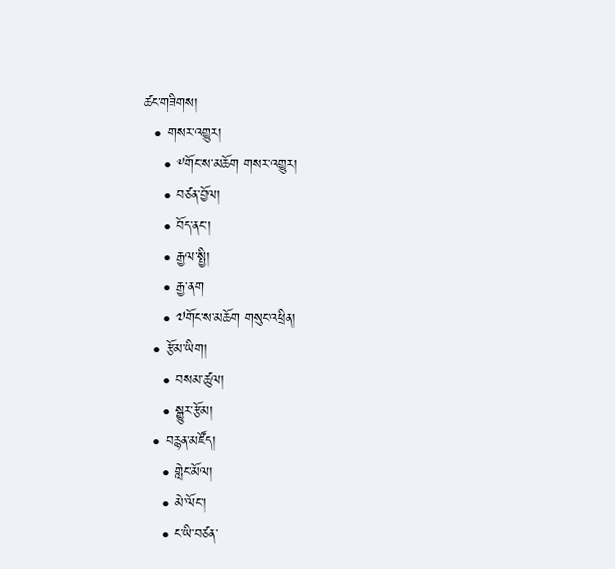ཚང་གཟིགས།
  • གསར་འགྱུར།
    • ༸གོང་ས་མཆོག གསར་འགྱུར།
    • བཙན་བྱོལ།
    • བོད་ནང་།
    • རྒྱལ་སྤྱི།
    • རྒྱ་ནག
    • ༧གོང་ས་མཆོག གསུང་འཕྲིན།
  • རྩོམ་ཡིག།
    • བསམ་ཚུལ།
    • སྒྱུར་རྩོམ།
  • བརྙན་མཛོད།
    • གླེང་མོལ།
    • མེ་ལོང་།
    • ང་ཡི་བཙན་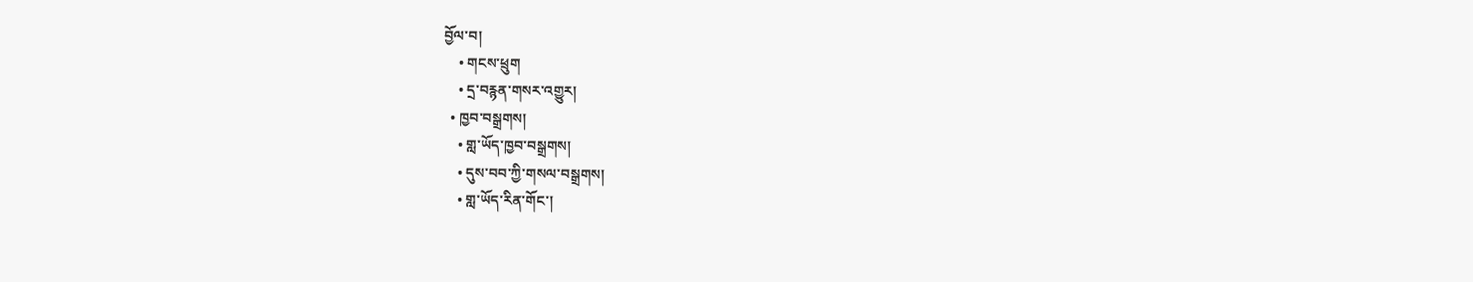བྱོལ་བ།
    • གངས་ཕྲུག
    • དྲ་བརྙན་གསར་འགྱུར།
  • ཁྱབ་བསྒྲགས།
    • གླ་ཡོད་ཁྱབ་བསྒྲགས།
    • དུས་བབ་ཀྱི་གསལ་བསྒྲགས།
    • གླ་ཡོད་རིན་གོང་།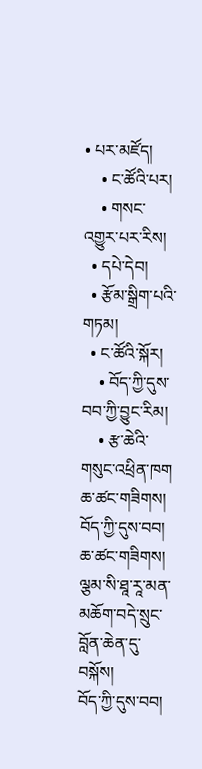• པར་མཛོད།
    • ང་ཚོའི་པར།
    • གསང་འགྱུར་པར་རིས།
  • དཔེ་དེབ།
  • རྩོམ་སྒྲིག་པའི་གཏམ།
  • ང་ཚོའི་སྐོར།
    • བོད་ཀྱི་དུས་བབ་ཀྱི་བྱུང་རིམ།
    • རྩ་ཆེའི་གསུང་འཕྲིན་ཁག
ཆ་ཚང་གཟིགས།
བོད་ཀྱི་དུས་བབ།
ཆ་ཚང་གཟིགས།
ལྕམ་སི་ཐཱ་རཱ་མན་མཆོག་བདེ་སྲུང་བློན་ཆེན་དུ་བསྐོས།
བོད་ཀྱི་དུས་བབ།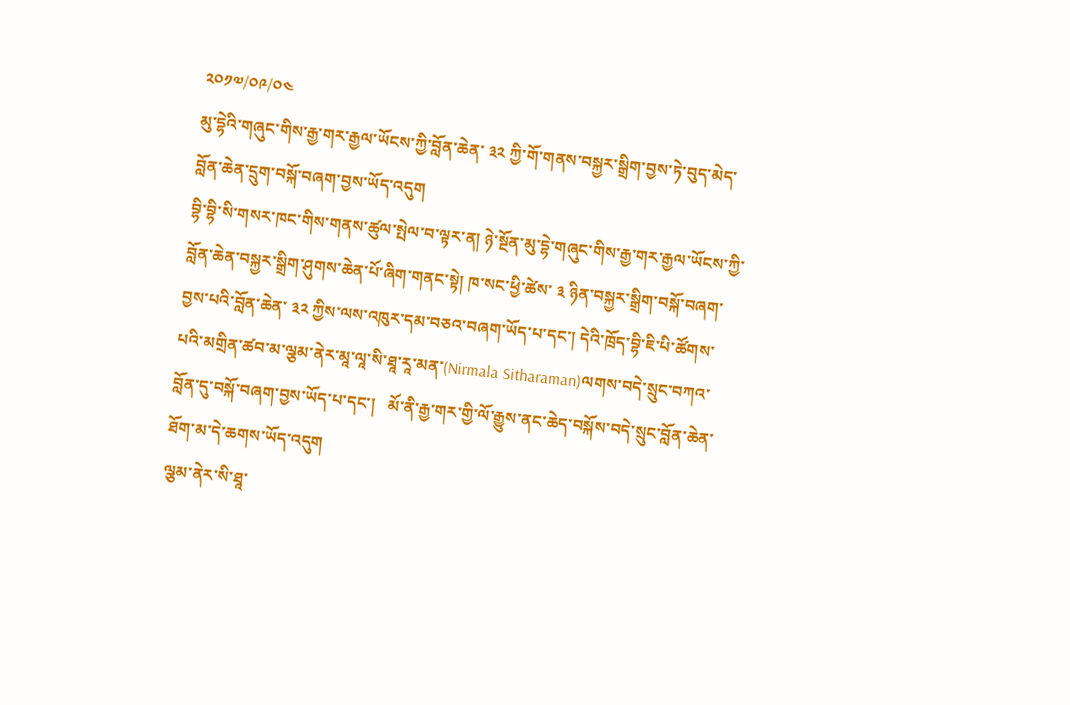༢༠༡༧/༠༩/༠༤
མུ་དྷེའི་གཞུང་གིས་རྒྱ་གར་རྒྱལ་ཡོངས་ཀྱི་བློན་ཆེན་ ༣༢ ཀྱི་གོ་གནས་བསྐྱར་སྒྲིག་བྱས་ཏེ་བུད་མེད་བློན་ཆེན་དྲུག་བསྐོ་བཞག་བྱས་ཡོད་འདུག
བྷི་བྷི་སི་གསར་ཁང་གིས་གནས་ཚུལ་སྤེལ་བ་ལྟར་ན། ཉེ་སྔོན་མུ་དྷེ་གཞུང་གིས་རྒྱ་གར་རྒྱལ་ཡོངས་ཀྱི་བློན་ཆེན་བསྐྱར་སྒྲིག་ཤུགས་ཆེན་པོ་ཞིག་གནང་སྟེ། ཁ་སང་ཕྱི་ཚེས་ ༣ ཉིན་བསྐྱར་སྒྲིག་བསྐོ་བཞག་བྱས་པའི་བློན་ཆེན་ ༣༢ ཀྱིས་ལས་འཁུར་དམ་བཅའ་བཞག་ཡོད་པ་དང་། དེའི་ཁྲོད་བྷི་ཇི་པི་ཚོགས་པའི་མགྲིན་ཚབ་མ་ལྕམ་ནེར་མཱ་ལཱ་སི་ཐཱ་རཱ་མན་(Nirmala Sitharaman)ལགས་བདེ་སྲུང་བཀའ་བློན་དུ་བསྐོ་བཞག་བྱས་ཡོད་པ་དང་།   མོ་ནི་རྒྱ་གར་གྱི་ལོ་རྒྱུས་ནང་ཆེད་བསྐོས་བདེ་སྲུང་བློན་ཆེན་ཐོག་མ་དེ་ཆགས་ཡོད་འདུག
ལྕམ་ནེར་སི་ཐཱ་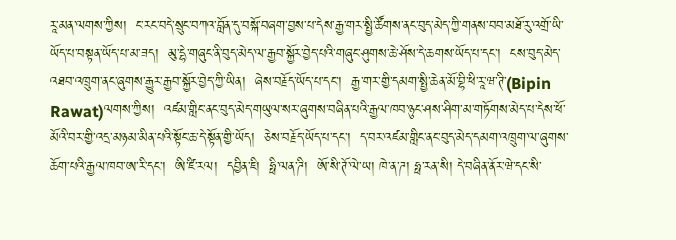རཱ་མན་ལགས་ཀྱིས།  ང་རང་བདེ་སྲུང་བཀའ་བློན་དུ་བསྐོ་བཞག་བྱས་པ་དེས་རྒྱ་གར་སྤྱི་ཚོགས་ནང་བུད་མེད་ཀྱི་གནས་བབ་མཐོ་རུ་འགྲོ་ཡི་ཡོད་པ་བསྟན་ཡོད་པ་མ་ཟད།  མུ་དྷེ་གཞུང་ནི་བུད་མེད་ལ་རྒྱབ་སྐྱོར་བྱེད་པའི་གཞུང་ཤུགས་ཆེ་ཤོས་དེ་ཆགས་ཡོད་པ་དང་།  ངས་བུད་མེད་འཐབ་འཁྲུག་ནང་ཞུགས་རྒྱུར་རྒྱབ་སྐྱོར་བྱེད་ཀྱི་ཡིན།  ཞེས་བརྗོད་ཡོད་པ་དང་།  རྒྱ་གར་གྱི་དམག་སྤྱི་ཆེན་མོ་བྷི་ཕི་རཱ་ཝ་ཊི་(Bipin Rawat)ལགས་ཀྱིས།  འཛམ་གླིང་ནང་བུད་མེད་གཡུལ་སར་ཞུགས་བཞིན་པའི་རྒྱལ་ཁབ་ཉུང་ཤས་ཤིག་མ་གཏོགས་མེད་པ་དེས་ཕོ་མོའི་བར་གྱི་འདྲ་མཉམ་མིན་པའི་སྟོང་ཆ་དེ་སྟོན་གྱི་ཡོད།  ཅེས་བརྗོད་ཡོད་པ་དང་།  ད་བར་འཛམ་གླིང་ནང་བུད་མེད་དམག་འཁྲུག་ལ་ཞུགས་ཆོག་པའི་རྒྱལ་ཁབ་ཨ་རི་དང་།  ཨི་ཛི་རལ།  དབྱིན་ཇི།  ཧྥི་ལན་ཌི།  ཨོ་སི་ཊོ་ལེ་ཡ། ཁེ་ན་ཌ། ཧྥ་རན་སི། དེ་བཞིན་ནོར་ཝེ་དང་སི་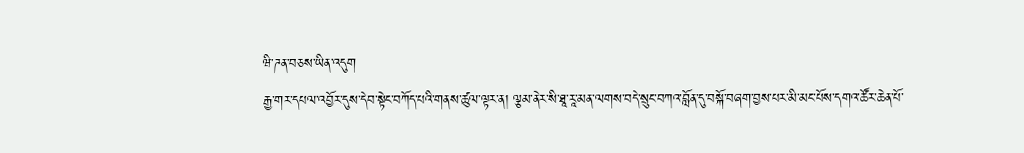ཝི་ཌན་བཅས་ཡིན་འདུག
རྒྱ་གར་དཔལ་འབྱོར་དུས་དེབ་སྟེང་བཀོད་པའི་གནས་ཚུལ་ལྟར་ན། ལྕམ་ནེར་སི་ཐཱ་རཱ་མན་ལགས་བདེ་སྲུང་བཀའ་བློན་དུ་བསྐོ་བཞག་བྱས་པར་མི་མང་པོས་དགའ་ཚོར་ཆེན་པོ་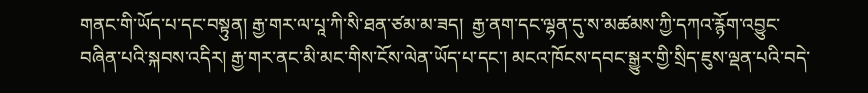གནང་གི་ཡོད་པ་དང་བསྟུན། རྒྱ་གར་ལ་པཱ་ཀི་སི་ཐན་ཙམ་མ་ཟད།  རྒྱ་ནག་དང་ལྷན་དུ་ས་མཚམས་ཀྱི་དཀའ་རྙོག་འབྱུང་བཞིན་པའི་སྐབས་འདིར། རྒྱ་གར་ནང་མི་མང་གིས་ངོས་ལེན་ཡོད་པ་དང་། མངའ་ཁོངས་དབང་སྒྱུར་གྱི་སྲིད་ཇུས་ལྡན་པའི་བདེ་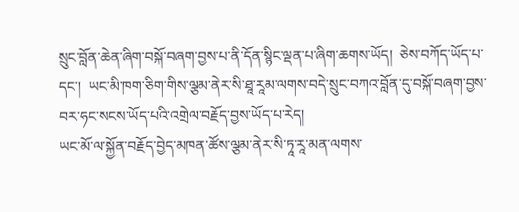སྲུང་བློན་ཆེན་ཞིག་བསྐོ་བཞག་བྱས་པ་ནི་དོན་སྙིང་ལྡན་པ་ཞིག་ཆགས་ཡོད།  ཅེས་བཀོད་ཡོད་པ་དང་།  ཡང་མི་ཁག་ཅིག་གིས་ལྕམ་ནེར་སི་ཐཱ་རཱམ་ལགས་བདེ་སྲུང་བཀའ་བློན་དུ་བསྐོ་བཞག་བྱས་བར་ཧང་སངས་ཡོད་པའི་འགྲེལ་བརྗོད་བྱས་ཡོད་པ་རེད།
ཡང་མོ་ལ་སྐྱོན་བརྗོད་བྱེད་མཁན་ཚོས་ལྕམ་ནེར་སི་ཏཱ་རཱ་མན་ལགས་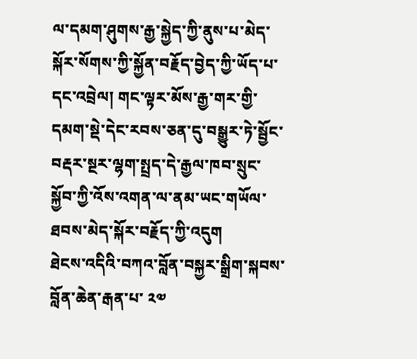ལ་དམག་ཤུགས་རྒྱ་སྐྱེད་ཀྱི་ནུས་པ་མེད་སྐོར་སོགས་ཀྱི་སྐྱོན་བརྗོད་བྱེད་ཀྱི་ཡོད་པ་དང་འབྲེལ། གང་ལྟར་མོས་རྒྱ་གར་གྱི་དམག་སྡེ་དེང་ཪབས་ཅན་དུ་བསྒྱུར་ཏེ་སྦྱོང་བརྡར་སྔར་ལྷག་སྤྲད་དེ་རྒྱལ་ཁབ་སྲུང་སྐྱོབ་ཀྱི་འོས་འགན་ལ་ནམ་ཡང་གཡོལ་ཐབས་མེད་སྐོར་བརྗོད་ཀྱི་འདུག
ཐེངས་འདིའི་བཀའ་བློན་བསྐྱར་སྒྲིག་སྐབས་བློན་ཆེན་རྒན་པ་ ༢༧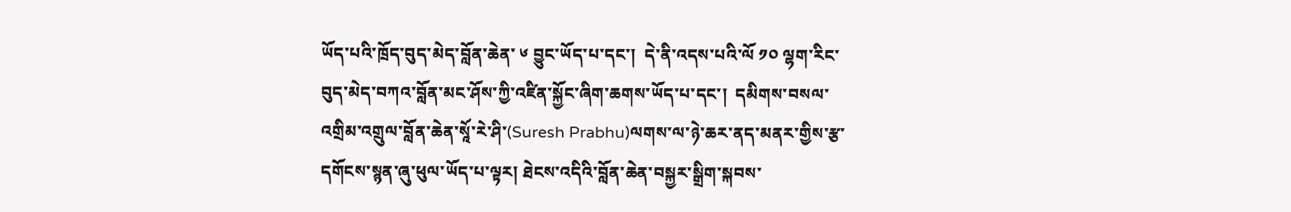ཡོད་པའི་ཁྲོད་བུད་མེད་བློན་ཆེན་ ༦ བྱུང་ཡོད་པ་དང་།  དེ་ནི་འདས་པའི་ལོ ༡༠ ལྷག་རིང་བུད་མེད་བཀའ་བློན་མང་ཤོས་ཀྱི་འཛིན་སྐྱོང་ཞིག་ཆགས་ཡོད་པ་དང་།  དམིགས་བསལ་འགྲིམ་འགྲུལ་བློན་ཆེན་སཱོ་རེ་ཤི་(Suresh Prabhu)ལགས་ལ་ཉེ་ཆར་ནད་མནར་གྱིས་རྩ་དགོངས་སྙན་ཞུ་ཕུལ་ཡོད་པ་ལྟར། ཐེངས་འདིའི་བློན་ཆེན་བསྐྱར་སྒྲིག་སྐབས་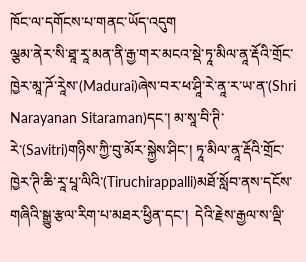ཁོང་ལ་དགོངས་པ་གནང་ཡོད་འདུག
ལྕམ་ནེར་སི་ཐཱ་རཱ་མན་ནི་རྒྱ་གར་མངའ་སྡེ་ཏཱ་མིལ་ནཱ་རྡོའི་གྲོང་ཁྱེར་མཱ་ཌོ་རཱེས་(Madurai)ཞེས་བར་ཕ་ཤཱི་རེ་ནཱ་ར་ཡ་ན་(Shri Narayanan Sitaraman)དང་། མ་སཱ་བི་ཊི་རེ་(Savitri)གཉིས་ཀྱི་བུ་མོར་སྐྱེས་ཤིང་། ཏཱ་མིལ་ནཱ་རྡོའི་གྲོང་ཁྱེར་ཊི་ཆི་རཱ་པཱ་ལིའི་(Tiruchirappalli)མཐོ་སློབ་ནས་དངོས་གཞིའི་སྒྱུ་རྩལ་རིག་པ་མཐར་ཕྱིན་དང་།  དེའི་རྗེས་རྒྱལ་ས་ལྡི་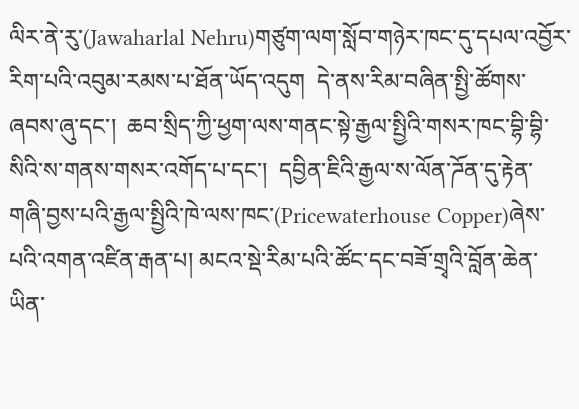ལིར་ནེ་རུ་(Jawaharlal Nehru)གཙུག་ལག་སློབ་གཉེར་ཁང་དུ་དཔལ་འབྱོར་རིག་པའི་འབུམ་རམས་པ་ཐོན་ཡོད་འདུག  དེ་ནས་རིམ་བཞིན་སྤྱི་ཚོགས་ཞབས་ཞུ་དང་།  ཆབ་སྲིད་ཀྱི་ཕྱག་ལས་གནང་སྟེ་རྒྱལ་སྤྱིའི་གསར་ཁང་བྷི་བྷི་སིའི་ས་གནས་གསར་འགོད་པ་དང་།  དབྱིན་ཇིའི་རྒྱལ་ས་ལོན་ཌོན་དུ་རྟེན་གཞི་བྱས་པའི་རྒྱལ་སྤྱིའི་ཁེ་ལས་ཁང་(Pricewaterhouse Copper)ཞེས་པའི་འགན་འཛིན་རྒན་པ། མངའ་སྡེ་རིམ་པའི་ཚོང་དང་བཟོ་གྲྭའི་བློན་ཆེན་ཡིན་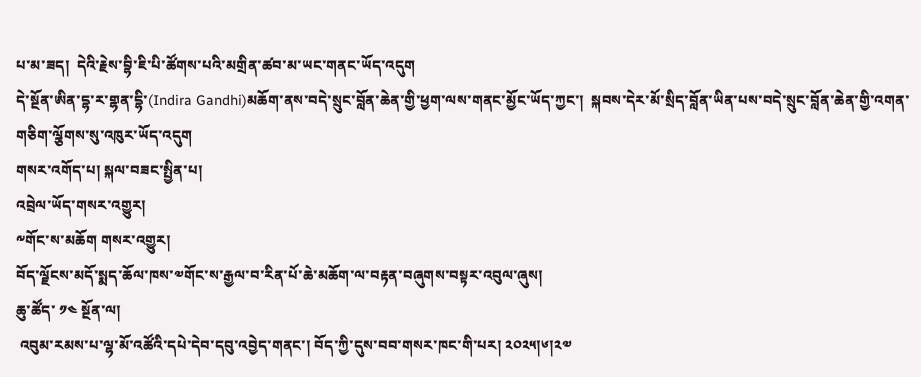པ་མ་ཟད།  དེའི་རྗེས་བྷི་ཇི་པི་ཚོགས་པའི་མགྲིན་ཚབ་མ་ཡང་གནང་ཡོད་འདུག
དེ་སྔོན་ཨིན་དྷ་ར་གྷན་དྷི་(Indira Gandhi)མཆོག་ནས་བདེ་སྲུང་བློན་ཆེན་གྱི་ཕྱག་ལས་གནང་མྱོང་ཡོད་ཀྱང་།  སྐབས་དེར་མོ་སྲིད་བློན་ཡིན་པས་བདེ་སྲུང་བློན་ཆེན་གྱི་འགན་གཅིག་ལྕོགས་སུ་འཁུར་ཡོད་འདུག
གསར་འགོད་པ། སྐལ་བཟང་སྤྱིན་པ།
འབྲེལ་ཡོད་གསར་འགྱུར།
༸གོང་ས་མཆོག གསར་འགྱུར།
བོད་ལྗོངས་མདོ་སྨད་ཆོལ་ཁས་༧གོང་ས་རྒྱལ་བ་རིན་པོ་ཆེ་མཆོག་ལ་བརྟན་བཞུགས་བསྟར་འབུལ་ཞུས།
ཆུ་ཚོད་ ༡༤ སྔོན་ལ།
 འབུམ་རམས་པ་ལྷ་མོ་འཚོའི་དཔེ་དེབ་དབུ་འབྱེད་གནང་། བོད་ཀྱི་དུས་བབ་གསར་ཁང་གི་པར། ༢༠༢༥།༦།༢༧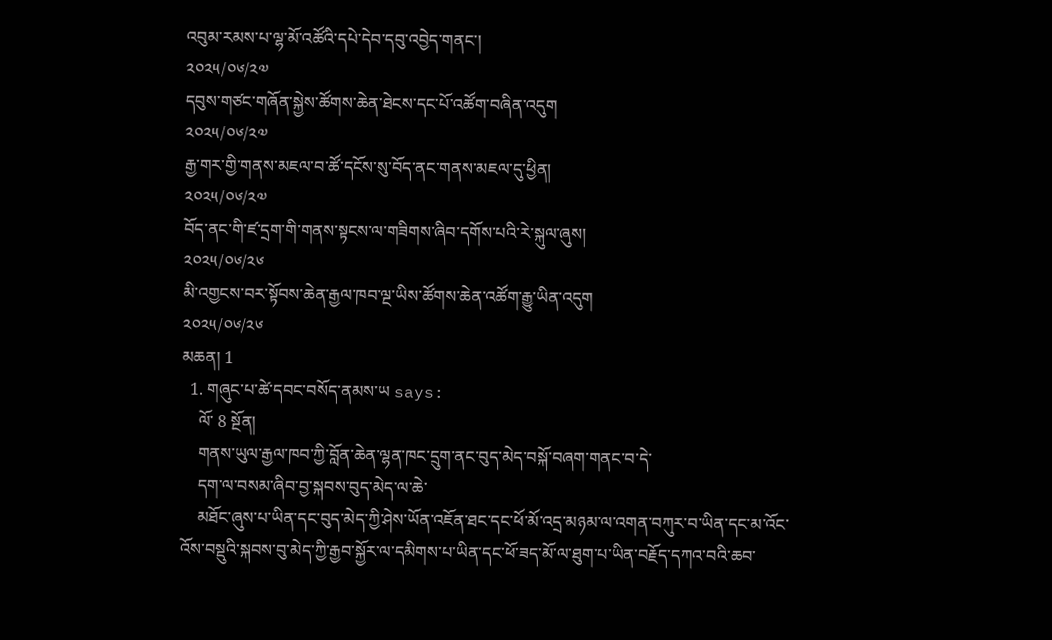འབུམ་རམས་པ་ལྷ་མོ་འཚོའི་དཔེ་དེབ་དབུ་འབྱེད་གནང་།
༢༠༢༥/༠༦/༢༧
དབུས་གཙང་གཞོན་སྐྱེས་ཚོགས་ཆེན་ཐེངས་དང་པོ་འཚོག་བཞིན་འདུག
༢༠༢༥/༠༦/༢༧
རྒྱ་གར་གྱི་གནས་མཇལ་བ་ཚོ་དངོས་སུ་བོད་ནང་གནས་མཇལ་དུ་ཕྱིན།
༢༠༢༥/༠༦/༢༧
བོད་ནང་གི་ཛ་དྲག་གི་གནས་སྟངས་ལ་གཟིགས་ཞིབ་དགོས་པའི་རེ་སྐུལ་ཞུས།
༢༠༢༥/༠༦/༢༦
མི་འགྱངས་བར་སྟོབས་ཆེན་རྒྱལ་ཁབ་ལྔ་ཡིས་ཚོགས་ཆེན་འཚོག་རྒྱུ་ཡིན་འདུག
༢༠༢༥/༠༦/༢༦
མཆན། 1
  1. གཞུང་པ་ཚེ་དབང་བསོད་ནམས་ཡ says:
    ལོ་ 8 སྔོན།
    གནས་ཡུལ་རྒྱལ་ཁབ་ཀྱི་བློན་ཆེན་ལྷན་ཁང་དྲུག་ནང་བུད་མེད་བསྐོ་བཞག་གནང་བ་དེ་
    དག་ལ་བསམ་ཞིབ་བྱ་སྐབས་བུད་མེད་ལ་ཆེ་
    མཐོང་ཞུས་པ་ཡིན་དང་བུད་མེད་ཀྱི་ཤེས་ཡོན་འཇོན་ཐང་དང་ཕོ་མོ་འདྲ་མཉམ་ལ་འགན་བཀུར་བ་ཡིན་དང་མ་འོང་འོས་བསྡུའི་སྐབས་བུ་མེད་ཀྱི་རྒྱབ་སྐྱོར་ལ་དམིགས་པ་ཡིན་དང་ཕོ་ཟད་མོ་ལ་ཐུག་པ་ཡིན་བརྗོད་དཀའ་བའི་ཆབ་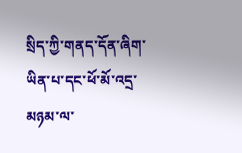སྲིད་ཀྱི་གནད་དོན་ཞིག་ཡིན་པ་དང་ཕོ་མོ་འདྲ་མཉམ་ལ་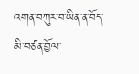འགན་བཀུར་བ་ཡིན་ན་བོད་མི་བཙན་བྱོལ་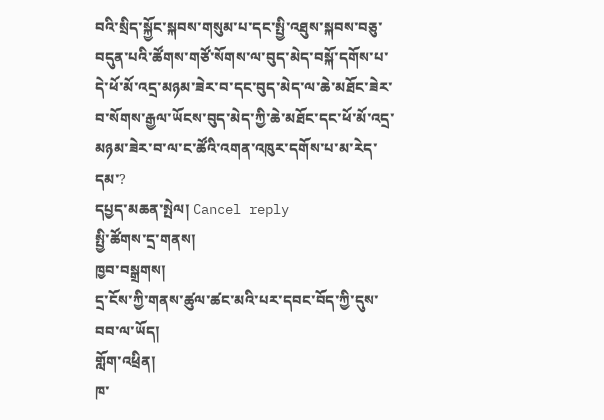བའི་སྲིད་སྐྱོང་སྐབས་གསུམ་པ་དང་སྤྱི་འཐུས་སྐབས་བཅུ་བདུན་པའི་ཚོགས་གཙོ་སོགས་ལ་བུད་མེད་བསྐོ་དགོས་པ་དེ་ཕོ་མོ་འདྲ་མཉམ་ཟེར་བ་དང་བུད་མེད་ལ་ཆེ་མཐོང་ཟེར་བ་སོགས་རྒྱལ་ཡོངས་བུད་མེད་ཀྱི་ཆེ་མཐོང་དང་ཕོ་མོ་འདྲ་མཉམ་ཟེར་བ་ལ་ང་ཚོའི་འགན་འཁུར་དགོས་པ་མ་རེད་དམ་?
དཔྱད་མཆན་སྤེལ། Cancel reply
སྤྱི་ཚོགས་དྲ་གནས།
ཁྱབ་བསྒྲགས།
དྲ་ངོས་ཀྱི་གནས་ཚུལ་ཚང་མའི་པར་དབང་བོད་ཀྱི་དུས་བབ་ལ་ཡོད།
གློག་འཕྲིན།
ཁ་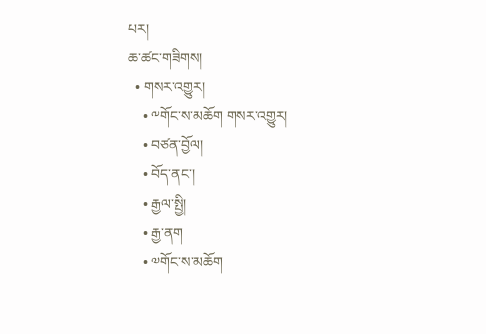པར།
ཆ་ཚང་གཟིགས།
  • གསར་འགྱུར།
    • ༸གོང་ས་མཆོག གསར་འགྱུར།
    • བཙན་བྱོལ།
    • བོད་ནང་།
    • རྒྱལ་སྤྱི།
    • རྒྱ་ནག
    • ༧གོང་ས་མཆོག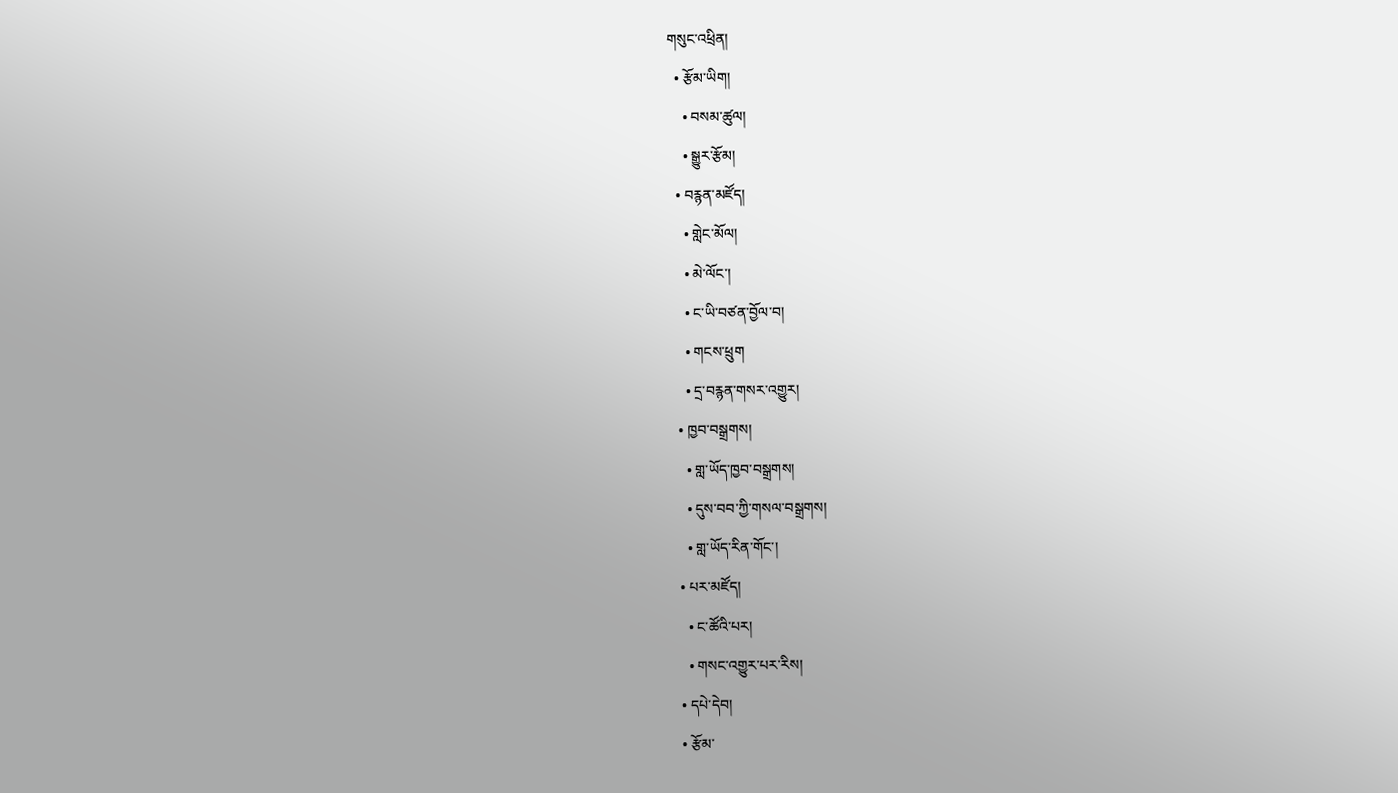གསུང་འཕྲིན།
  • རྩོམ་ཡིག།
    • བསམ་ཚུལ།
    • སྒྱུར་རྩོམ།
  • བརྙན་མཛོད།
    • གླེང་མོལ།
    • མེ་ལོང་།
    • ང་ཡི་བཙན་བྱོལ་བ།
    • གངས་ཕྲུག
    • དྲ་བརྙན་གསར་འགྱུར།
  • ཁྱབ་བསྒྲགས།
    • གླ་ཡོད་ཁྱབ་བསྒྲགས།
    • དུས་བབ་ཀྱི་གསལ་བསྒྲགས།
    • གླ་ཡོད་རིན་གོང་།
  • པར་མཛོད།
    • ང་ཚོའི་པར།
    • གསང་འགྱུར་པར་རིས།
  • དཔེ་དེབ།
  • རྩོམ་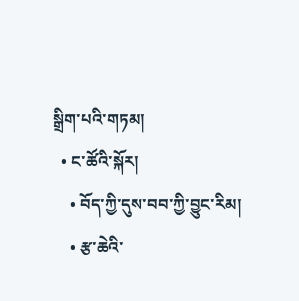སྒྲིག་པའི་གཏམ།
  • ང་ཚོའི་སྐོར།
    • བོད་ཀྱི་དུས་བབ་ཀྱི་བྱུང་རིམ།
    • རྩ་ཆེའི་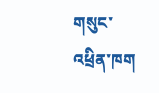གསུང་འཕྲིན་ཁག